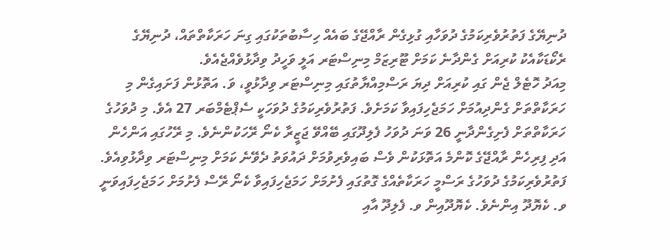ދުނިޔޭގެ ފަތުރުވެރިކަމުގެ ދުވަހާއި ގުޅިގެން ރާއްޖޭގެ ބައެއް ހިސާބުތަކުގައި ގިނަ ހަރަކާތްތައް، ދުނިޔޭގެ ރެކޯޑަކާއެކު ކުރިއަށް ގެންދާނެ ކަމަށް ޓޫރިޒަމް މިނިސްޓަރ އަލީ ވަހީދު ވިދާޅުވެއްޖެއެވެ.
މިއަދު ހޮޓެލް ޖެން ގައި ކުރިއަށް ދިޔަ ރަސްމިއްޔާތުގައި މިނިސްޓަރ ވިދާޅުވީ، ވަ. އަތޮޅުން ފަށައިގެން މި ހަރަކާތްތަށް ގެންދިއުމަށް ހަމަޖެހިފައިވާ ކަމަށެވެ. ފަތުރުވެރިކަމުގެ ދުވަހަކީ ސެޕްޓެމްބަރ 27 އެވެ. މި ދުވަހުގެ ހަރަކާތްތަށް ފެށިގެންދާނީ 26 ވަނަ ދުވަހު ފެލިދޫގައި ބޭއްވޭ ޖަޒީރާ ކެނޯ ރޭހަކުންނެވެ. މި ރޭހުގައި އަންހެން އަދި ފިރިހެން ރާއްޖޭގެ ކޮންމެ އަތޮޅަކުން ވެސް ބައިވެރިވުމަށް ދައުވަތު ދެވޭނެ ކަމަށް މިނިސްޓަރ ވިދާޅުވިއެވެ.
ފަތުރުވެރިކަމުގެ ދުވަހުގެ ރަސްމީ ހަރަކާތެއްގެ ގޮތުގައި ފެށުމަށް ހަމަޖެހިފައިވާ ކެނޯ ރޭސް ފެށުމަށް ހަމަޖެހިފައިވަނީ ވ. ކެޔޮދޫ އިންނެވެ. ކެޔޮދޫއިން ވ. ފެލިދޫ އާއި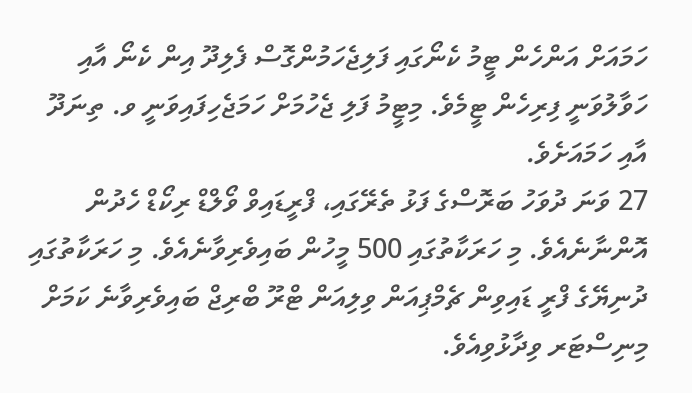ހަމައަށް އަންހެން ޓީމު ކެނޯގައި ފަލިޖެހަމުންގޮސް ފެލިދޫ އިން ކެނޯ އާއި ހަވާލުވަނީ ފިރިހެން ޓީމެވެ. މިޓީމު ފަލި ޖެހުމަށް ހަމަޖެހިފައިވަނީ ވ. ތިނަދޫ އާއި ހަމައަށެވެ.
27 ވަނަ ދުވަހު ބަރޮސްގެ ފަޅު ތެރޭގައި، ފްރީޑައިވް ވޯލްޑް ރިކޯޑް ހެދުން އޮންނާނެއެވެ. މި ހަރަކާތުގައި 500 މީހުން ބައިވެރިވާނެއެވެ. މި ހަރަކާތުގައި ދުނިޔޭގެ ފްރީ ޑައިވިން ޗެމްޕިއަން ވިލިއަން ޓްރޫ ބްރިޖް ބައިވެރިވާނެ ކަމަށް މިނިސްޓަރ ވިދާޅުވިއެވެ.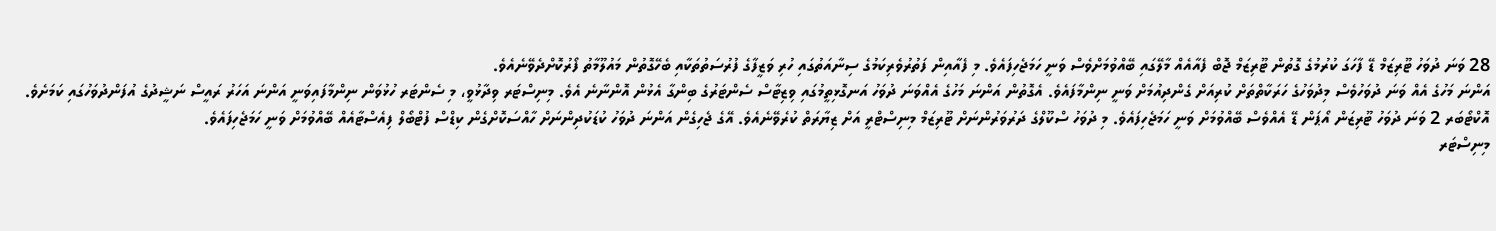28 ވަނަ ދުވަހު ޓޫރިޒަމް ޑޭ ފާހަގަ ކުރުމުގެ ގޮތުން ޓޫރިޒަމް ޖޮބް ފެއާއެއް މާލޭގައި ބޭއްވުމަށްވެސް ވަނީ ހަމަޖެހިފައެވެ. މި ފެއާއިން ފަތުރުވެރިކަމުގެ ސިނާއަތުގައި ހުރި ވަޒީފާގެ ފުރުސަތުތަކާއި ބެހޭގޮތުން މައުލޫމާތު ފޯރުކޮށްދެވޭނެއެވެ.
އަންނަ މަހުގެ އެއް ވަނަ ދުވަހުވެސް މިދުވަހުގެ ހަރަކާތްތަށް ކުރިއަށް ގެންދިއުމަށް ވަނީ ނިންމާފައެވެ. އެގޮތުން އަންނަ މަހުގެ އެއްވަނަ ދުވަހު އަނގޮޅިތީމުގައި ވިޒިޓާސް ސެންޓަރުގެ ބިންގާ އެޅުން އޮންނާނެ އެވެ. މިނިސްޓަރ ވިދާޅުވީ، މި ސެންޓަރ ހުޅުވަން ނިންމާފައިވަނީ އަންނަ އަހަރު ރައީސް ނަޝީދުގެ އުފަންދުވަހުގައި ކަމަށެވެ.
އޮކްޓޯބަރ 2 ވަނަ ދުވަހު ޓޫރިޒަން އޯޕަން ޑޭ އެއްވެސް ބޭއްވުމަށް ވަނީ ހަމަޖެހިފައެވެ. މި ދުވަހު ސްކޫލްގެ ދަރުވަރުންނަށް ޓޫރިޒަމް މިނިސްޓްރީ އަށް ޒިޔާރަތް ކުރެވޭނެއެވެ. އޭގެ ޖެހިގެން އަންނަ ދުވަހު ކުޑަކުދިންނަށް ހާއްސަކޮށްގެން ކިޑްސް ފުޓްބޯލް ފިއެސްޓާއެއް ބޭއްވުމަށް ވަނީ ހަމަޖެހިފައެވެ.
މިނިސްޓަރ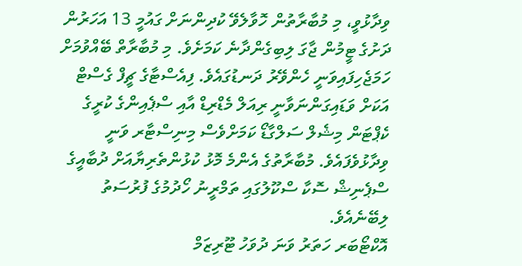ވިދާޅުވީ، މި މުބާރާތުން ހޮވާލެވޭ ކުދިންނަށް ގައުމީ 13 އަހަރުން ދަށުގެ ޓީމުން ޖާގަ ލިބިގެންދާނެ ކަމަށެވެ. މި މުބާރާތް ބޭއްވުމަށް ހަމަޖެހިފައިވަނީ ހެންވޭރު ދަނޑުގައެވެ. ފިއެސްޓާގެ ޗީފް ގެސްޓް އަކަށް ވަޑައިގަންނަވާނީ ރިއަލް މެޑްރިޑް އާއި ސްޕެއިންގެ ކުރީގެ ކެޕްޓަން މިޝެލް ސަލްގާޑޯ ކަމަށްވެސް މިނިސްޓާރ ވަނީ ވިދާޅުވެފައެވެ. މުބާރާތުގެ އެންމެ މޮޅު ކުޅުންތެރިޔާއަށް ދުބާއީގެ ސްޕެނިޝް ސޮކާ ސްކޫލުގައި ތަމްރީނު ހޯދުމުގެ ފުރުސަތު ލިބޭނެއެވެ.
އޮކްޓޯބަރ ހަތަރު ވަނަ ދުވަހު ޓޫރިޒަމް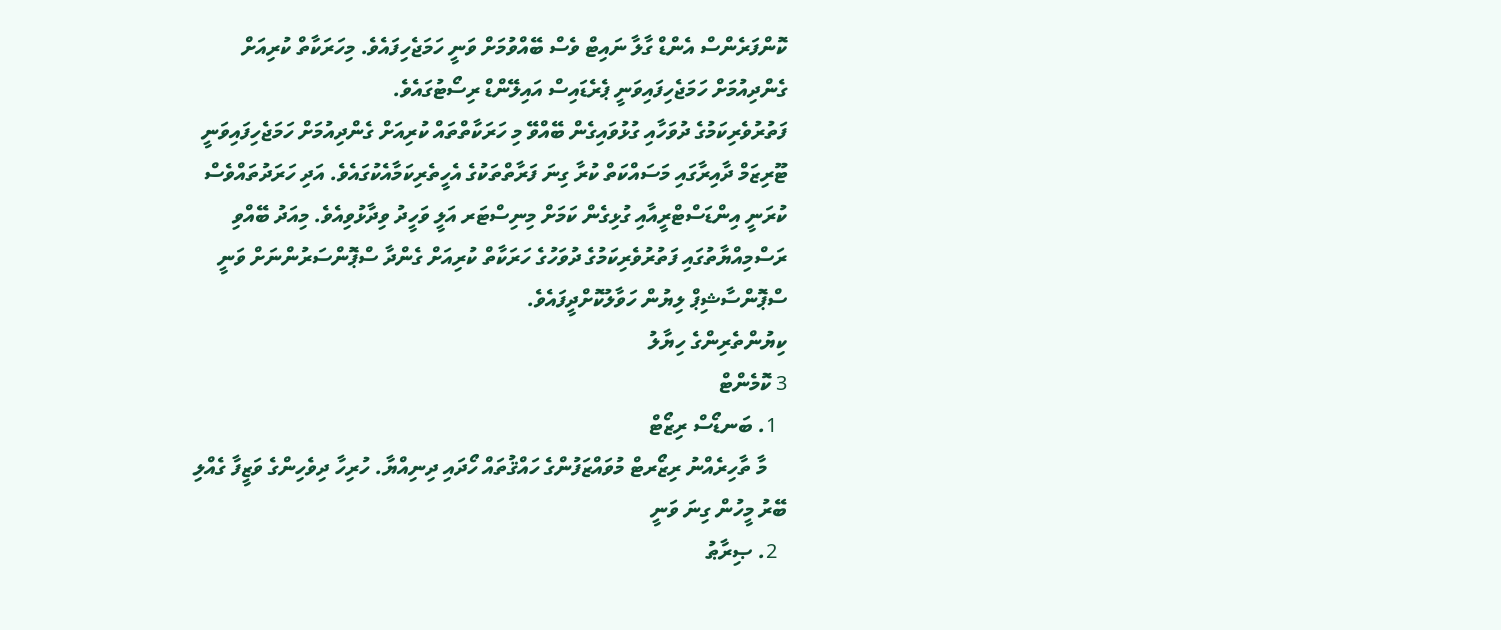ކޮންފަރެންސް އެންޑް ގާލާ ނައިޓް ވެސް ބޭއްވުމަށް ވަނީ ހަމަޖެހިފައެވެ. މިހަރަކާތް ކުރިއަށް ގެންދިއުމަށް ހަމަޖެހިފައިވަނީ ޕެރެޑައިސް އައިލޭންޑް ރިސޯޓުގައެވެ.
ފަތުރުވެރިކަމުގެ ދުވަހާއި ގުޅުވައިގެން ބޭއްވޭ މި ހަރަކާތްތައް ކުރިއަށް ގެންދިއުމަށް ހަމަޖެހިފައިވަނީ ޓޫރިޒަމް ދާއިރާގައި މަސައްކަތް ކުރާ ގިނަ ފަރާތްތަކުގެ އެހީތެރިކަމާއެކުގައެވެ. އަދި ހަރަދުތައްވެސް ކުރަނީ އިންޑަސްޓްރީއާއި ގުޅިގެން ކަމަށް މިނިސްޓަރ އަލީ ވަހީދު ވިދާޅުވިއެވެ. މިއަދު ބޭއްވި ރަސްމިއްޔާތުގައި ފަތުރުވެރިކަމުގެ ދުވަހުގެ ހަރަކާތް ކުރިއަށް ގެންދާ ސްޕޮންސަރުންނަށް ވަނީ ސްޕޮންސާޝިޕް ލިޔުން ހަވާލުކޮށްދީފައެވެ.
ކިޔުންތެރިންގެ ހިޔާލު
3 ކޮމެންޓް
  1. ބަނޑޯސް ރިޒޯޓް
    މާ ތާހިރެއްނު ރިޒޯރޓް މުވައްޒަފުންގެ ހައްޤުތައް ހޯދައި ދިނިއްޔާ. ހުރިހާ ދިވެހިންގެ ވަޒީފާ ގެއްލި ބޭރު މީހުން ގިނަ ވަނީ
  2. ޞިރާޠު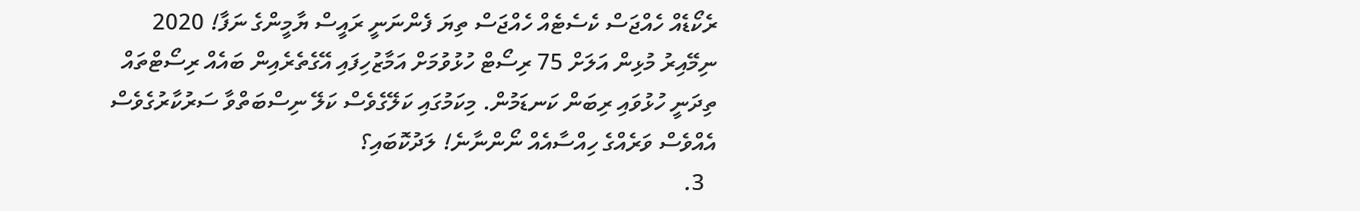ރެކޯޑެއް ހެއްޖަސް ކެސެޓެއް ހެއްޖަސް ތިޔަ ފެންނަނީ ރައީސް ޔާމީންގެ ނަފާ! 2020 ނިމޭއިރު މުޅިން އަލަށް 75 ރިސޯޓް ހުޅުވުމަށް އަމާޒުހިފައި އޭގެތެރެއިން ބައެއް ރިސޯޓްތައް ތިދަނީ ހުޅުވައި ރިބަން ކަނޑަމުން. މިކަމުގައި ކަލޭގެވެސް ކަލޭ ނިސްބަތްވާ ސަރުކާރުގެވެސް އެއްވެސް ވަރެއްގެ ހިއްސާއެއް ނޯންނާނެ! ލަދުކޮބައި؟
  3.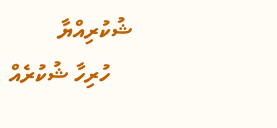ޝުކުރިއްޔާ
    ހުރިހާ ޝުކުރެއް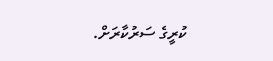ކުރީގެ ސަރުކާރަށް.